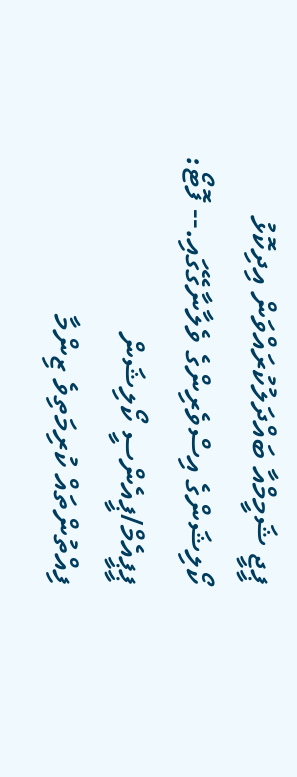ޕީޖީ ޝަމީމްއާ ބައްދަލުކުރައްވަން އިދިކޮޅު ކޯލިޝަންގެ އިސްވެރިންގެ ވެލާނާގޭގައި.-- ފޮޓޯ: ޕީޕީއެމް/ޕީއެންސީ ކޯލިޝަން
ފިއްތުންތައް ކުރިމަތިވެ ޒިންމާ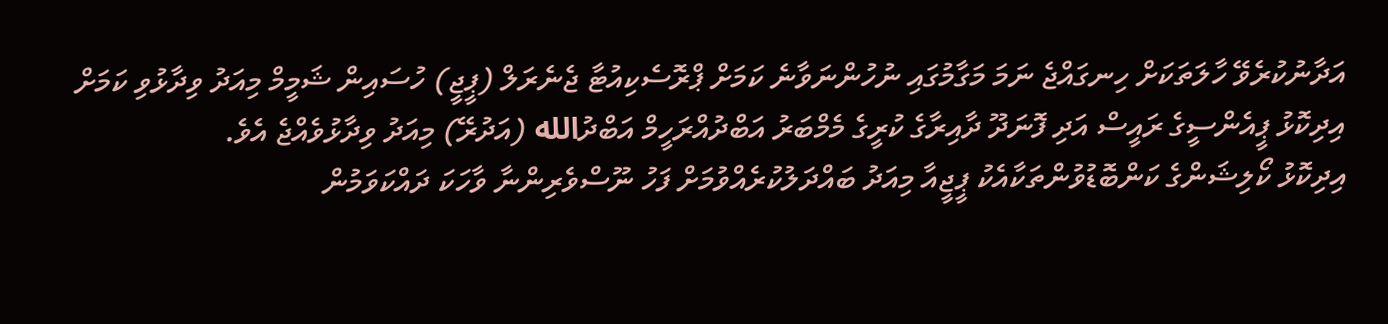އަދާނުކުރެވޭ ހާލަތަކަށް ހިނގައްޖެ ނަމަ މަގާމުގައި ނުހުންނަވާނެ ކަމަށް ޕްރޮސެކިއުޓާ ޖެނެރަލް (ޕީޖީ) ހުސައިން ޝަމީމް މިއަދު ވިދާޅުވި ކަމަށް އިދިކޮޅު ޕީއެންސީގެ ރައީސް އަދި ފޮނަދޫ ދާއިރާގެ ކުރީގެ މެމްބަރު އަބްދުއްރަހީމް އަބްދުالله (އަދުރޭ) މިއަދު ވިދާޅުވެއްޖެ އެވެ.
އިދިކޮޅު ކޯލިޝަންގެ ކަންބޮޑުވުންތަކާއެކު ޕީޖީއާ މިއަދު ބައްދަލުކުރެއްވުމަށް ފަހު ނޫސްވެރިންނާ ވާހަކަ ދައްކަވަމުން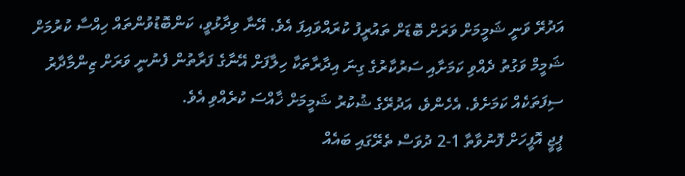އަދުރޭ ވަނީ ޝަމީމަށް ވަރަށް ބޮޑަށް ތައުރީފު ކުރައްވައިފަ އެވެ. އޭނާ ވިދާޅުވީ، ކަންބޮޑުވުންތައް ހިއްސާ ކުރުމަށް ޝަމީމް ވަގުތު ދެއްވި ކަމަށާއި ސަރުކާރުގެ ގިނަ އިދާރާތަކާ ހިލާފަށް އޭނާގެ ފަރާތުން ފެނުނީ ވަރަށް ޒިންމާދާރު ސިފަތަކެއް ކަމަށެވެ. އެހެންވެ، އަދުރޭގެ ޝުކުރު ޝަމީމަށް ޚާއްސަ ކުރެއްވި އެވެ.
ޕީޖީ އޮފީހަށް ފޮނުވާތާ 1-2 ދުވަސް ތެރޭގައި ބައެއް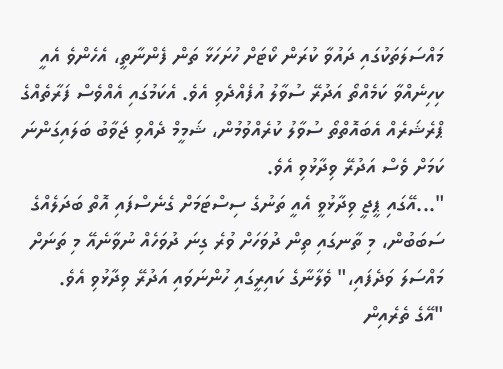މައްސަލަތަކުގައި ދައުވާ ކުރަން ކޯޓަށް ހުށަހަޅާ ތަން ފެންނާތީ، އެހެންވެ އެއީ ކިހިނެއްވާ ކަމެއްތޯ އަދުރޭ ސުވާލު އުފެއްދެވި އެވެ. އެކަމުގައި އެއްވެސް ފަރާތެއްގެ ޕްރެޝަރެއް އެބައޮތްތޯ ސުވާލު ކުރެއްވުމުން، ޝަމީމް ދެއްވި ޖަވާބު ބަލައިގަންނަ ކަމަށް ވެސް އަދުރޭ ވިދާޅުވި އެވެ.
"...އޭގައި ޕީޖީ ވިދާޅުވީ އެއީ ތަނުގެ ސިސްޓަމަށް ގެނެސްފައި އޮތް ބަދަލެއްގެ ސަބަބުން، މި ތާނގައި ތިން ދުވަހަށް ވުރެ ގިނަ ދުވަހެއް ނުވާނެއޭ މި ތަނަށް މައްސަލަ ވަދެފައި،" ވެލާނާގެ ކައިރީގައި ހުންނަވައި އަދުރޭ ވިދާޅުވި އެވެ.
"އޭގެ ތެރެއިން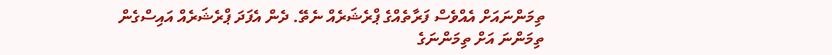ތިމަންނައަށް އެއްވެސް ފަރާތެއްގެ ޕްރެޝަރެއް ނެތޭ. ދެން އެފަދަ ޕްރެޝަރެއް އައިސްގެން ތިމަންނަ އަށް ތިމަންނަގެ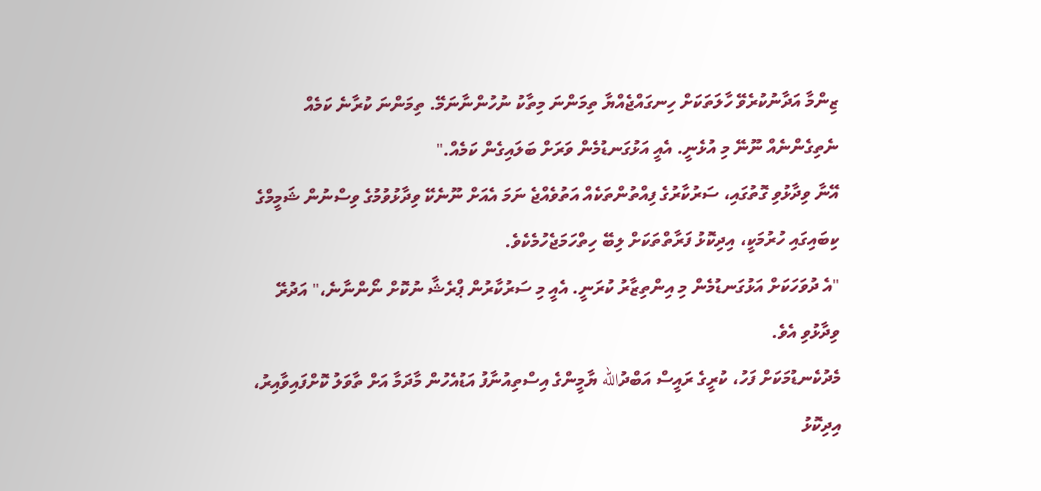ޒިންމާ އަދާނުކުރެވޭ ހާލަތަކަށް ހިނގައްޖެއްޔާ ތިމަންނަ މިތާކު ނުހުންނާނަމޭ. ތިމަންނަ ކުރާނެ ކަމެއް ނެތިގެންނެއް ނޫނޭ މި އުޅެނީ. އެއީ އަޅުގަނޑުމެން ވަރަށް ބަލައިގެން ކަމެއް."
އޭނާ ވިދާޅުވި ގޮތުގައި، ސަރުކާރުގެ ފިއްތުންތަކެއް އަތުވެއްޖެ ނަމަ އެއަށް ނޫނެކޭ ވިދާޅުވުމުގެ ވިސްނުން ޝަމީމްގެ ކިބައިގައި ހުރުމަކީ، އިދިކޮޅު ފަރާތްތަކަށް ލިބޭ ހިތްހަމަޖެހުމެކެވެ.
"އެ ދުވަހަކަށް އަޅުގަނޑުމެން މި އިންތިޒާރު ކުރަނީ. އެއީ މި ސަރުކާރުން ޕްރެޝާ ނުކޮށް ނޯންނާނެ،" އަދުރޭ ވިދާޅުވި އެވެ.
މެދުކެނޑުމަކަށް ފަހު، ކުރީގެ ރައީސް އަބްދުالله ޔާމީންގެ އިސްތިއުނާފު އަޑުއެހުން މާދަމާ އަށް ތާވަލު ކޮށްފައިވާއިރު، އިދިކޮޅު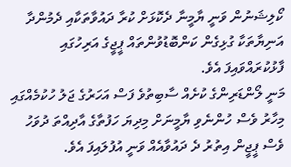ކޯލިޝަނުން ވަނީ ޔާމީނާ ދެކޮޅަށް ކުރާ ދައުވާތަކާއި ދެމުންދާ އަނިޔާތަކާ ގުޅިގެން ކަންބޮޑުވުންތައް ޕީޖީގެ އަރިހުގައި ފާޅުކުރައްވައިފަ އެވެ.
މަނީ ލޯންޑަރިންގެ ކުށެއް ސާބިތުވެ ފަސް އަހަރުގެ ޖަލު ހުކުމެއްގައި މިހާރު ވެސް ހުންނެވި ޔާމީނަށް މިދިޔަ ހަފުތާގެ އާދިއްތަ ދުވަހު ވެސް ޕީޖީން އިތުރު ދެ ދައުވާއެއް ވަނީ އުފުލައިފަ އެވެ.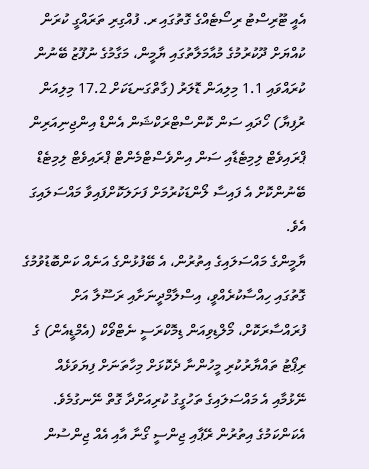އެއީ ޓޫރިސްޓު ރިސޯޓެއްގެ ގޮތުގައި ރ. ފުއްގިރި ތަރައްގީ ކުރަން ކުއްޔަށް ދޫކުރުމުގެ މުއާމަލާތުގައި ޔާމީން، މަގާމުގެ ނުފޫޒު ބޭނުން ކުރައްވައި 1.1 މިލިއަން ޑޮލަރު (ގާތްގަނޑަކަށް 17.2 މިލިއަން ރުފިޔާ) ހޯދައި ސަން ކޮންސްޓްރަކްޝަން އެންޑް އިންޖިނިއަރިން ޕްރައިވެޓް ލިމިޓެޑާއި ސަން އިންވެސްޓްމެންޓް ޕްރައިވެޓް ލިމިޓެޑް ބޭނުންކޮށް އެ ފައިސާ ލޯންޑަކުރުމަށް ފަށަލަކޮށްފައިވާ މައްސަލައިގަ އެވެ.
ޔާމީންގެ މައްސަލައިގެ އިތުރުން، އެ ބޭފުޅުންގެ އަނެއް ކަންބޮޑުވުމުގެ ގޮތުގައި ހިއްސާކުރެއްވީ، އިސްލާމްދީނަށާއި ރަސޫލާ އަށް ފުރައްސާރަކޮށް، މޯލްޑިވިއަން ޑިމޮކްރަސީ ނެޓްވޯކް (އެމްޑީއެން) ގެ ރިޕޯޓު ތައްޔާރުކުރި މީހުންނާ ދެކޮޅަށް މިހާތަނަށް ފިޔަވަޅެއް ނޭޅުމާއި އެ މައްސަލައިގެ ތަހުގީގު ކުރިއަށްދާ ގޮތް ނޭނގުމެވެ.
އެކަންކަމުގެ އިތުރުން ރޭޕާއި ޖިންސީ ގޯނާ އާއި އެއް ޖިންސުން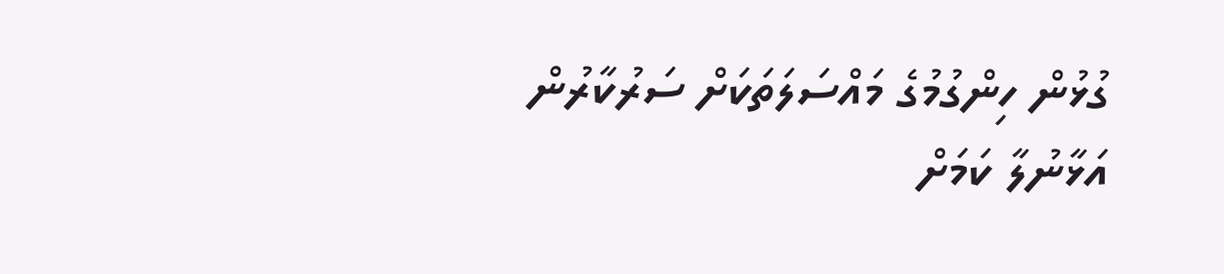ގުޅުން ހިންގުމުގެ މައްސަލަތަކަށް ސަރުކާރުން އަޅާނުލާ ކަމަށް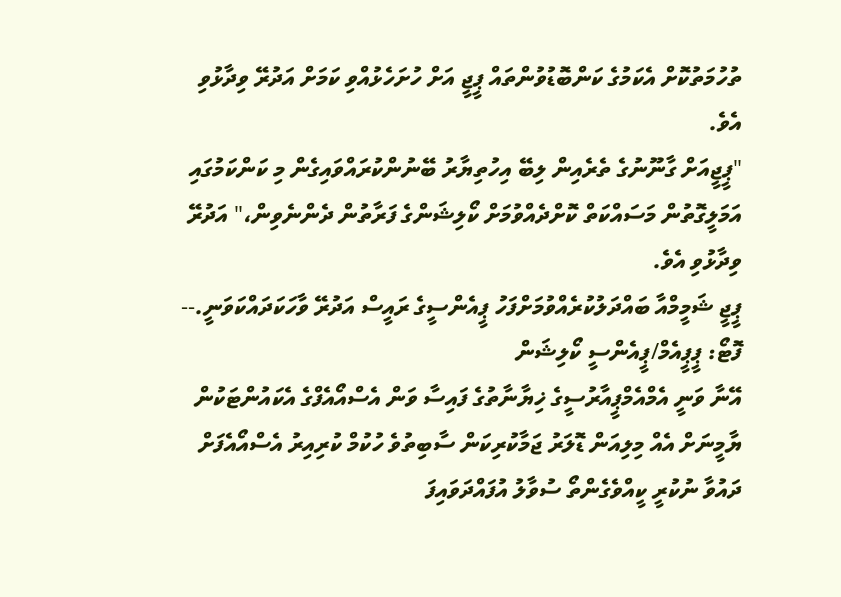ތުހުމަތުކޮށް އެކަމުގެ ކަންބޮޑުވުންތައް ޕީޖީ އަށް ހުށަހެޅުއްވި ކަމަށް އަދުރޭ ވިދާޅުވި އެވެ.
"ޕީޖީއަށް ގާނޫނުގެ ތެރެއިން ލިބޭ އިހުތިޔާރު ބޭނުންކުރައްވައިގެން މި ކަންކަމުގައި އަމަލީގޮތުން މަސައްކަތް ކޮށްދެއްވުމަށް ކޯލިޝަންގެ ފަރާތުން ދެންނެވިން،" އަދުރޭ ވިދާޅުވި އެވެ.
ޕީޖީ ޝަމީމްއާ ބައްދަލުކުރެއްވުމަށްފަހު ޕީއެންސީގެ ރައީސް އަދުރޭ ވާހަކަދައްކަވަނީ.-- ފޮޓޯ: ޕީޕީއެމް/ޕީއެންސީ ކޯލިޝަން
އޭނާ ވަނީ އެމްއެމްޕީއާރުސީގެ ޚިޔާނާތުގެ ފައިސާ ވަން އެސްއޯއެފްގެ އެކައުންޓަކުން ޔާމީނަށް އެއް މިލިއަން ޑޮލަރު ޖަމާކުރިކަން ސާބިތުވެ ހުކުމް ކުރިއިރު އެސްއޯއެފަށް ދައުވާ ނުކުރީ ކީއްވެގެންތޯ ސުވާލު އުފައްދަވައިފަ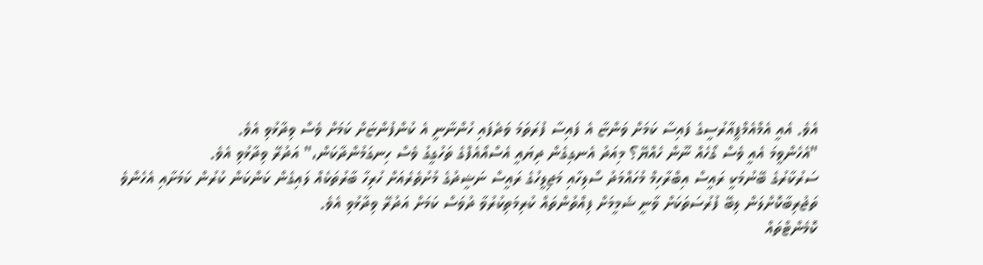އެވެ. އެއީ އެމްއެމްޕީއާރުސީގެ ފައިސާ ކަމަށް ވަންޏާ އެ ފައިސާ ފުރަތަމަ ވަދެފައި ހުންނާނީ އެ ކުންފުންޏަށް ކަމަށް ވެސް ވިދާޅުވި އެވެ.
"އެހެންވީމަ އެއީ ވެސް ގޯހެއް ނޫން ހެއްޔޭ؟ މިއަދު އެނގިގެން ދިޔައީ އެސްއޯއެފްގެ ތަހުގީގު ވެސް ހިނގަމުންދާކަން،" އަދުރޭ ވިދާޅުވި އެވެ.
ސަރުކާރުގެ ބޭނުމަކީ ރައީސް އިބްރާހިމް މުހައްމަދު ސޯލިހާއި މަޖިލީހުގެ ރައީސް ނަޝީދުގެ މުށުތެރެއަށް ހުރިހާ ބާރުތަކެއް ލައިގެން ކަންކަން ކުރުން ކަމަށާއި އެހެންވެ ތަޖުރިބާކޮށްލަން ލިބޭ ފުރުސަތަކަށް ވާނީ ޝަމީމަށް ފިއްތުންތައް ކުރިމަތިކުރުވާ ދުވަސް ކަމަށް އަދުރޭ ވިދާޅުވި އެވެ.
ކޮމެންޓްތައް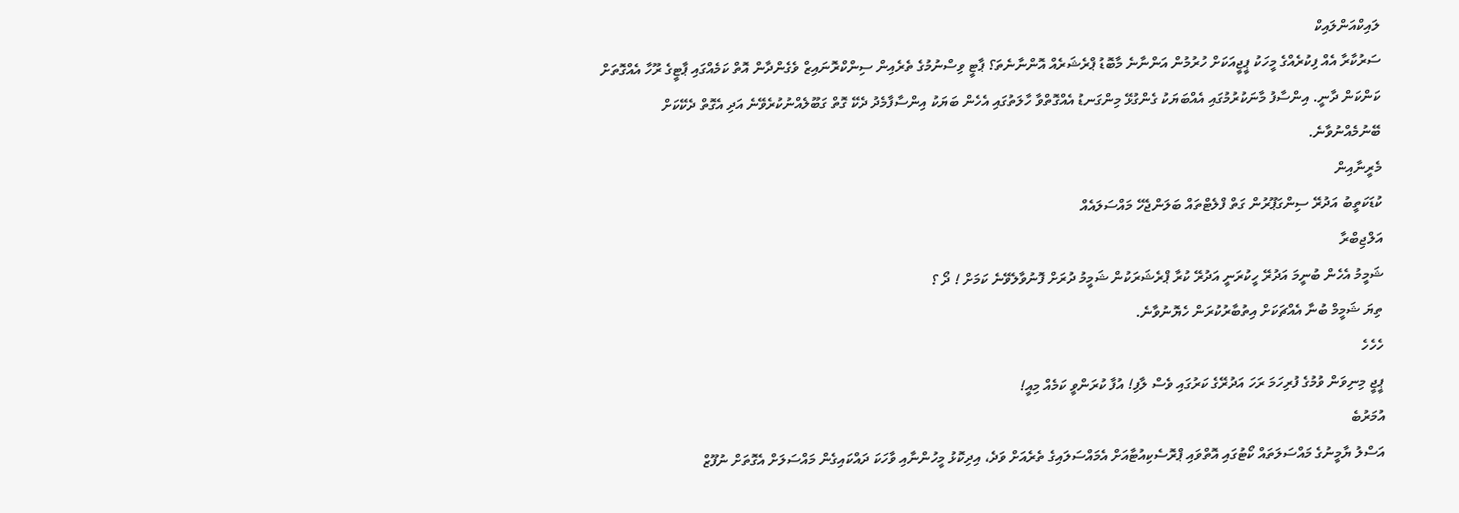ލައިކްއަންލައިކް
ސަރުކާރާ އެއް ފިކުރެއްގެ މީހަކު ޕީޖީއަކަށް ހުރުމުން އަންނާނެ މާބޮޑު ޕްރެޝަރެއް އޮންނާނެތަ؟ ޕާޓީ ވިސްނުމުގެ ތެރެއިން ސިންކްރޮނައިޒް ވެގެންދާން އޮތް ކަމެއްގައި ޕާޓީގެ ރޫހާ އެއްގޮތަށް ކަންކަން ދާނީ. އިންސާފު މާނަކުރުމުގައި އެއްބަޔަކު ގެންގުޅޭ މިންގަނޑު އެއްގޮތްވާ ހާލަތުގައި އެހެން ބަޔަކު އިންސާފާމެދު ދެކޭ ގޮތް ގަބޫލެއްނުކުރެވޭނެ އަދި އެގޮތް ދެކޭކަށް ބޭނުމެއްނުވާނެ.
މެރީނާއިން
ކުޑަކަތީބު އަދުރޭ ސިންގަޕޫރުން ގަތް ފްލެޓްތައް ބަލަންޖެހޭ މައްސަލައެއް
އަލްޖިބްރާ
ޝަމީމު އެހެން ބުނީމަ އަދުރޭ ހީކުރަނީ އަދުރޭ ކުރާ ޕްރެޝަރަކުން ޝަމީމު ދުރަށް ފޮނުވާލެވޭނެ ކަމަށް ! ދޯ ؟
ތިޔަ ޝަމީމް ބުނާ އެއްޗަކަށް އިތުބާރުކުރަން ހެޔޮނުވާނެ.
ހެހެހެ
ޕީޖީ މިނިވަން ވުމުގެ ފުރިހަމަ ރަހަ އަދުރޭގެ ކަރުގައި ވެސް ލާފި! އުފާ ކުރަންވީ ކަމެއް މިއީ!
އުމަރުބެ
އަސްލު ޔާމީނުގެ މައްސަލަތައް ކޯޓުގައި އޮތްވައި ޕްރޮސެކިއުޓާއަށް އެމައްސަލައިގެ ތެރެއަށް ވަދެ، އިދިކޮޅު މީހުންނާއި ވާހަކަ ދައްކައިގެން މައްސަލަށް އެގޮތަށް ނުފޫޒް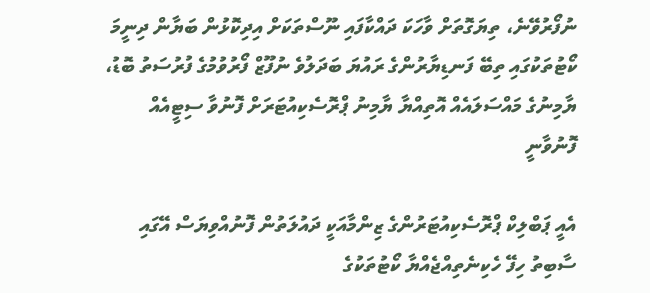ނުފޯރުވޭނެ، ތިޔަގޮތަށް ވާހަކަ ދައްކާފައި ނޫސްތަކަށް އިދިކޮޅުން ބަޔާން ދިނީމަ ކޯޓުތަކުގައި ތިބޭ ފަނޑިޔާރުންގެ ރައުޔަ ބަދަލުވެ ނުފޫޒް ފޯރުވުމުގެ ފުރުސަތު ބޮޑު، ޔާމިނުގެ މައްސަލައެއް އޮތިއްޔާ ޔާމިނު ޕްރޮސެކިއުޓަރަށް ފޮނުވާ ސިޓީއެއް ފޮނުވާނީ

އެއީ ޕަބްލިކް ޕްރޮސެކިއުޓަރުންގެ ޒިންމާއަކީ ދައުލަތުން ފޮނުއްވިޔަސް އޭގައި ސާބިތު ހިފޭ ހެކިނެތިއްޖެއްޔާ ކޯޓުތަކުގެ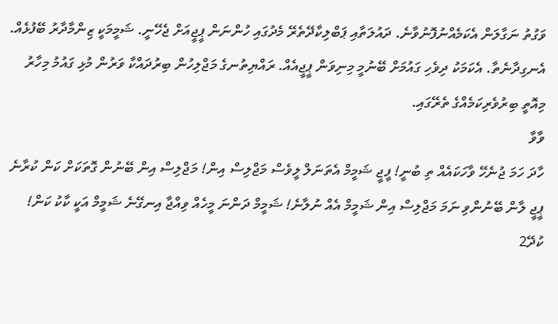ވަގުތު ނަގާލަން އެކަމެއްނުފޮނުވާނެ. ދައުލަތާއި ޕަބްލިކާދޭތެރޭ މެދުގައި ހުންނަން ޕީޖީއަށް ޖެހޭނީ. ޝަމީމަކީ ޒިންމާދާރު ބޭފުޅެއް.
އެނގިދާނެތާ. އެކަމަކު ދިވެހި ގައުމަށް ބޭނުމީ މިނިވަން ޕީޖީއެއް. ރައްޔިތުނގެ މަޖްލިހުން ބިރުދައްކާ ވަރުން މުޅި ގައުމު މިހާރު މިއޮތީ ބިރުވެރިކަމެއްގެ ތެރޭގައި.
ވާވާ
ހާދަ ހަމަ ޖުނެހޭ ވާހަކައެއް ތި ބުނީ! ފީޖީ ޝަމީމް އެތަނަލް ލީވެސް މަޖްލިސް އިން! މަޖްލިސް އިން ބޭނުން ގޮތަކަށް ކަން ކުރާނެ ޕީޖީ ލާން ބޭނުންވި ނަމަ މަޖްލިސް އިން ޝަމީމް އެއް ނުލާނެ! ޝަމީމް ދަންނަ މީހެއް ވިއްޖާ އިނގޭނެ ޝަމީމް އަކީ ކާކު ކަން!
ކުދޭ2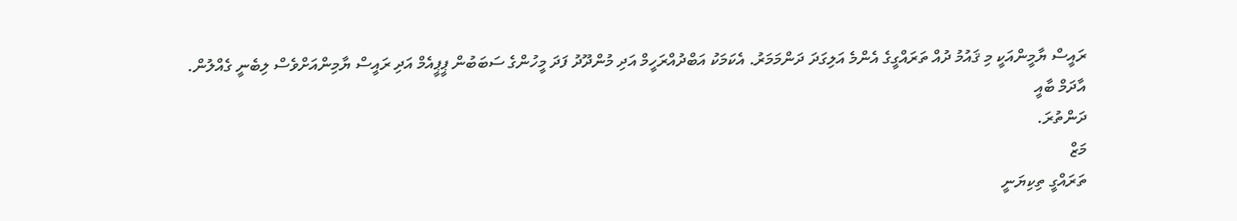ރައީސް ޔާމީންއަކީ މި ޤައުމު ދުއް ތަރައްގީގެ އެންމެ އަލިގަދަ ދަންމަމަރު. އެކަމަކު އަބްދުއްރަހީމް އަދި މުންދޫދު ފަދަ މީހުންގެ ސަބަބުން ޕީޕީއެމް އަދި ރައީސް ޔާމިންއަށްވެސް ލިބެނީ ގެއްލުން.
އާދަމް ބާއީ
ދަންތުރަ.
މަޒް
ތަރައްގީ ތިކިޔަނީ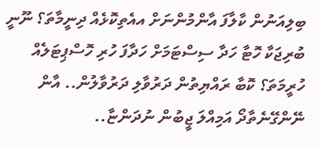ބިލިއަނުން ކާލާފަ އާންމުންނަށް އއެތިކޮޅެއް ދިނީމާތަ؟ ނޫނީ ބުރިޖަކާ ހޮޓާ ހަދާ ސިސްޓަމަށް ހަދާފަ ހުރި ހޮސްޕިޓަލެއް ހުރީމަތަ؟ ކޮބާ ރައްޔިތުން ދަރުވާލި ދަރުވާލުން.. އާން ނޭންގޭނެތާދޯ އަމިއްލަ ޖީބުން ނުދަންޏާ..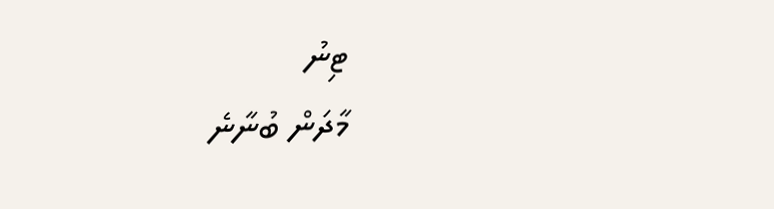ޓިނު
މާދަން ބުނާނެ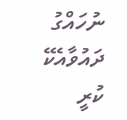ނުހައްގު ދައުވާއެކޭ ކުރީ